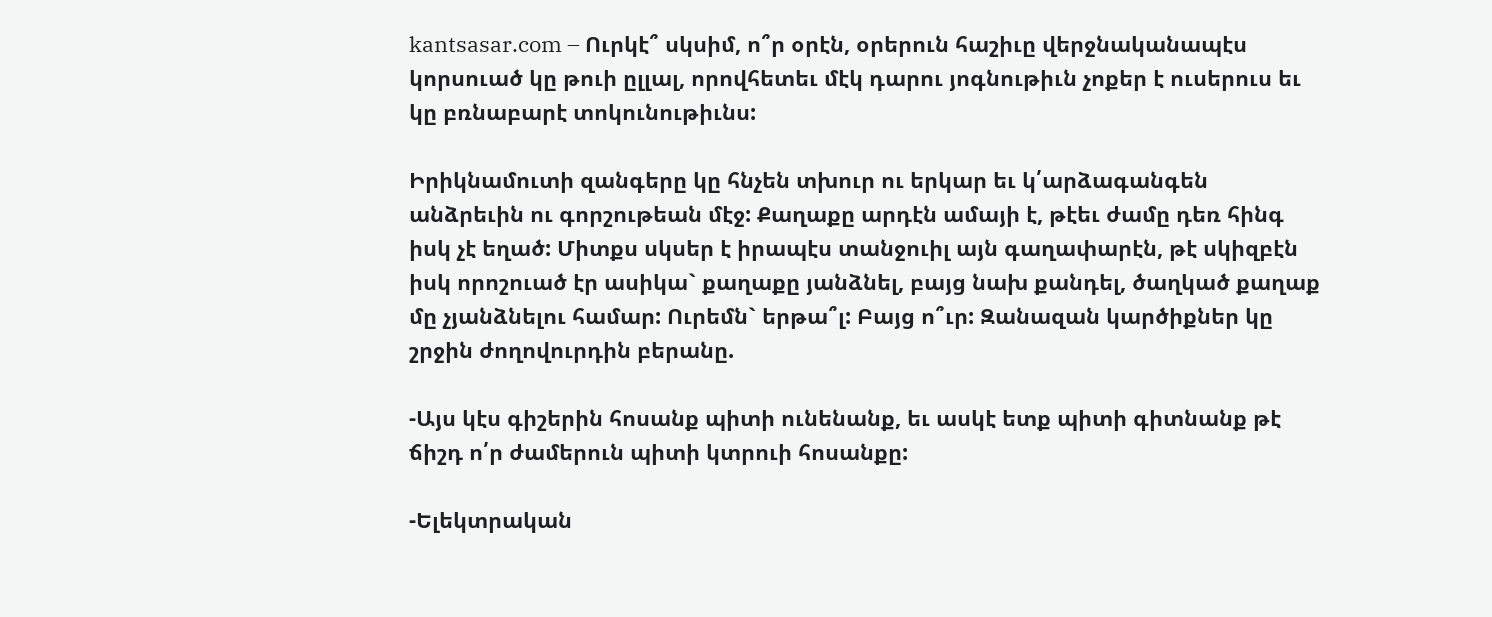kantsasar.com – Ուրկէ՞ սկսիմ, ո՞ր օրէն, օրերուն հաշիւը վերջնականապէս կորսուած կը թուի ըլլալ, որովհետեւ մէկ դարու յոգնութիւն չոքեր է ուսերուս եւ կը բռնաբարէ տոկունութիւնս:

Իրիկնամուտի զանգերը կը հնչեն տխուր ու երկար եւ կ՛արձագանգեն անձրեւին ու գորշութեան մէջ: Քաղաքը արդէն ամայի է, թէեւ ժամը դեռ հինգ իսկ չէ եղած: Միտքս սկսեր է իրապէս տանջուիլ այն գաղափարէն, թէ սկիզբէն իսկ որոշուած էր ասիկա` քաղաքը յանձնել, բայց նախ քանդել, ծաղկած քաղաք մը չյանձնելու համար: Ուրեմն` երթա՞լ: Բայց ո՞ւր: Զանազան կարծիքներ կը շրջին ժողովուրդին բերանը.

-Այս կէս գիշերին հոսանք պիտի ունենանք, եւ ասկէ ետք պիտի գիտնանք թէ ճիշդ ո՛ր ժամերուն պիտի կտրուի հոսանքը:

-Ելեկտրական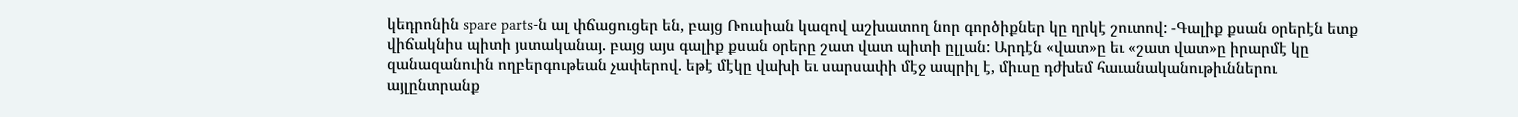կեդրոնին spare parts-ն ալ փճացուցեր են, բայց Ռուսիան կազով աշխատող նոր գործիքներ կը ղրկէ շուտով: -Գալիք քսան օրերէն ետք վիճակնիս պիտի յստականայ. բայց այս գալիք քսան օրերը շատ վատ պիտի ըլլան: Արդէն «վատ»ը եւ «շատ վատ»ը իրարմէ կը զանազանուին ողբերգութեան չափերով. եթէ մէկը վախի եւ սարսափի մէջ ապրիլ է, միւսը դժխեմ հաւանականութիւններու այլընտրանք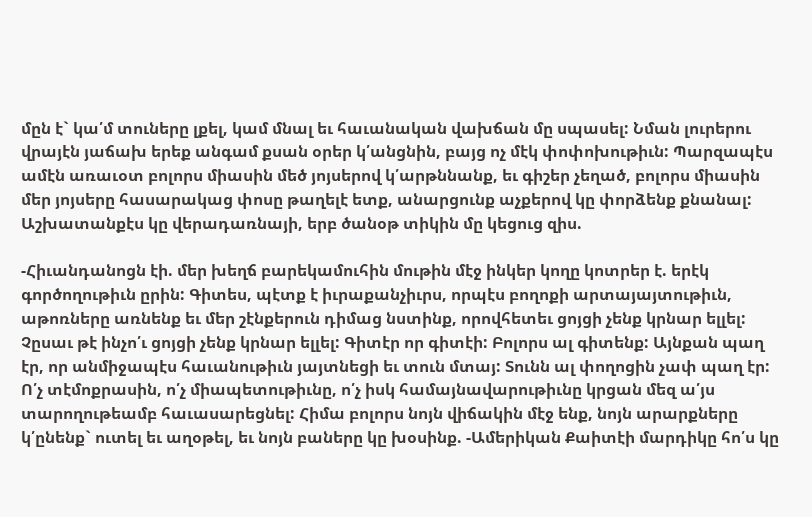մըն է` կա՛մ տուները լքել, կամ մնալ եւ հաւանական վախճան մը սպասել: Նման լուրերու վրայէն յաճախ երեք անգամ քսան օրեր կ՛անցնին, բայց ոչ մէկ փոփոխութիւն: Պարզապէս ամէն առաւօտ բոլորս միասին մեծ յոյսերով կ՛արթննանք, եւ գիշեր չեղած, բոլորս միասին մեր յոյսերը հասարակաց փոսը թաղելէ ետք, անարցունք աչքերով կը փորձենք քնանալ: Աշխատանքէս կը վերադառնայի, երբ ծանօթ տիկին մը կեցուց զիս.

-Հիւանդանոցն էի. մեր խեղճ բարեկամուհին մութին մէջ ինկեր կողը կոտրեր է. երէկ գործողութիւն ըրին: Գիտես, պէտք է իւրաքանչիւրս, որպէս բողոքի արտայայտութիւն, աթոռները առնենք եւ մեր շէնքերուն դիմաց նստինք, որովհետեւ ցոյցի չենք կրնար ելլել: Չըսաւ թէ ինչո՛ւ ցոյցի չենք կրնար ելլել: Գիտէր որ գիտէի: Բոլորս ալ գիտենք: Այնքան պաղ էր, որ անմիջապէս հաւանութիւն յայտնեցի եւ տուն մտայ: Տունն ալ փողոցին չափ պաղ էր: Ո՛չ տէմոքրասին, ո՛չ միապետութիւնը, ո՛չ իսկ համայնավարութիւնը կրցան մեզ ա՛յս տարողութեամբ հաւասարեցնել: Հիմա բոլորս նոյն վիճակին մէջ ենք, նոյն արարքները կ՛ընենք` ուտել եւ աղօթել, եւ նոյն բաները կը խօսինք. -Ամերիկան Քաիտէի մարդիկը հո՛ս կը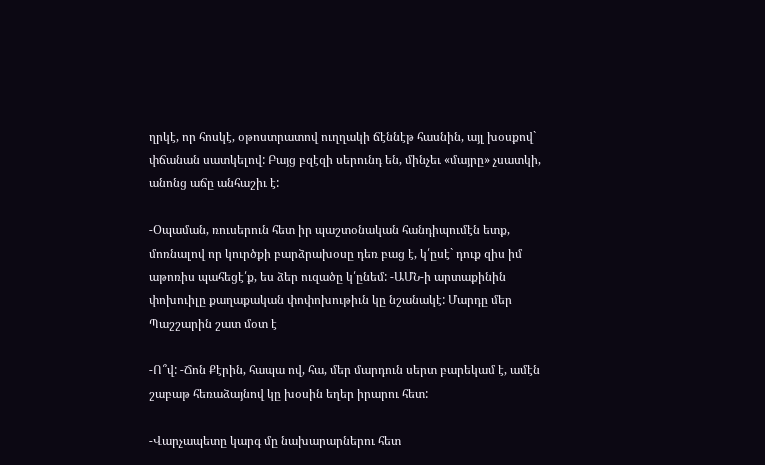ղրկէ, որ հոսկէ, օթոստրատով ուղղակի ճէննէթ հասնին, այլ խօսքով` փճանան սատկելով: Բայց բզէզի սերունդ են, մինչեւ «մայրը» չսատկի, անոնց աճը անհաշիւ է:

-Օպաման, ռուսերուն հետ իր պաշտօնական հանդիպումէն ետք, մոռնալով որ կուրծքի բարձրախօսը դեռ բաց է, կ՛ըսէ` դուք զիս իմ աթոռիս պահեցէ՛ք, ես ձեր ուզածը կ՛ընեմ: -ԱՄՆ-ի արտաքինին փոխուիլը քաղաքական փոփոխութիւն կը նշանակէ: Մարդը մեր Պաշշարին շատ մօտ է

-Ո՞վ: -Ճոն Քէրին, հապա ով, հա, մեր մարդուն սերտ բարեկամ է, ամէն շաբաթ հեռաձայնով կը խօսին եղեր իրարու հետ:

-Վարչապետը կարգ մը նախարարներու հետ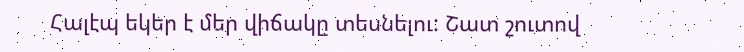Հալէպ եկեր է մեր վիճակը տեսնելու: Շատ շուտով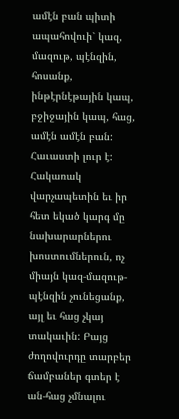ամէն բան պիտի ապահովուի` կազ, մազութ, պէնզին, հոսանք, ինթէրնէթային կապ, բջիջային կապ, հաց, ամէն ամէն բան: Հաւաստի լուր է: Հակառակ վարչապետին եւ իր հետ եկած կարգ մը նախարարներու խոստումներուն, ոչ միայն կազ-մազութ-պէնզին չունեցանք, այլ եւ հաց չկայ տակաւին: Բայց ժողովուրդը տարբեր ճամբաներ գտեր է ան-հաց չմնալու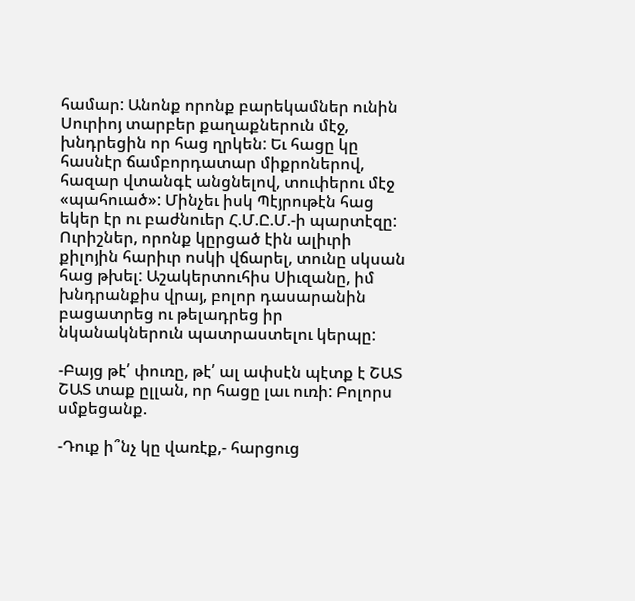համար: Անոնք որոնք բարեկամներ ունին Սուրիոյ տարբեր քաղաքներուն մէջ, խնդրեցին որ հաց ղրկեն: Եւ հացը կը հասնէր ճամբորդատար միքրոներով, հազար վտանգէ անցնելով, տուփերու մէջ «պահուած»: Մինչեւ իսկ Պէյրութէն հաց եկեր էր ու բաժնուեր Հ.Մ.Ը.Մ.-ի պարտէզը: Ուրիշներ, որոնք կըրցած էին ալիւրի քիլոյին հարիւր ոսկի վճարել, տունը սկսան հաց թխել: Աշակերտուհիս Սիւզանը, իմ խնդրանքիս վրայ, բոլոր դասարանին բացատրեց ու թելադրեց իր նկանակներուն պատրաստելու կերպը:

-Բայց թէ՛ փուռը, թէ՛ ալ ափսէն պէտք է ՇԱՏ ՇԱՏ տաք ըլլան, որ հացը լաւ ուռի: Բոլորս սմքեցանք.

-Դուք ի՞նչ կը վառէք,- հարցուց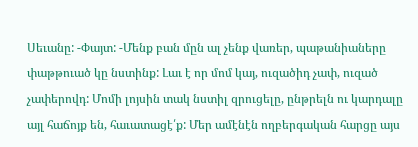Սեւանը: -Փայտ: -Մենք բան մըն ալ չենք վառեր, պաթանիաները փաթթուած կը նստինք: Լաւ է որ մոմ կայ, ուզածիդ չափ, ուզած չափերովդ: Մոմի լոյսին տակ նստիլ զրուցելը, ընթրելն ու կարդալը այլ հաճոյք են, հաւատացէ՛ք: Մեր ամէնէն ողբերգական հարցը այս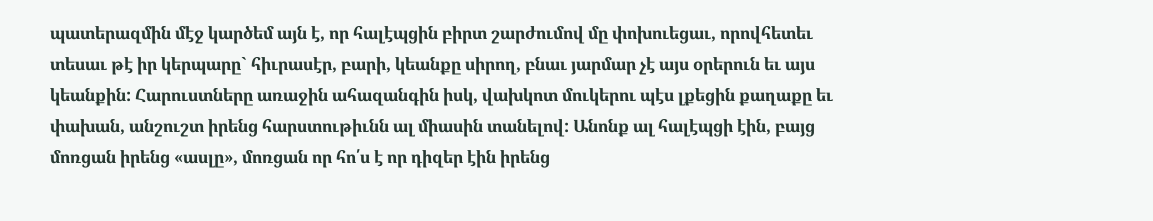պատերազմին մէջ կարծեմ այն է, որ հալէպցին բիրտ շարժումով մը փոխուեցաւ, որովհետեւ տեսաւ թէ իր կերպարը` հիւրասէր, բարի, կեանքը սիրող, բնաւ յարմար չէ այս օրերուն եւ այս կեանքին: Հարուստները առաջին ահազանգին իսկ, վախկոտ մուկերու պէս լքեցին քաղաքը եւ փախան, անշուշտ իրենց հարստութիւնն ալ միասին տանելով: Անոնք ալ հալէպցի էին, բայց մոռցան իրենց «ասլը», մոռցան որ հո՛ս է որ դիզեր էին իրենց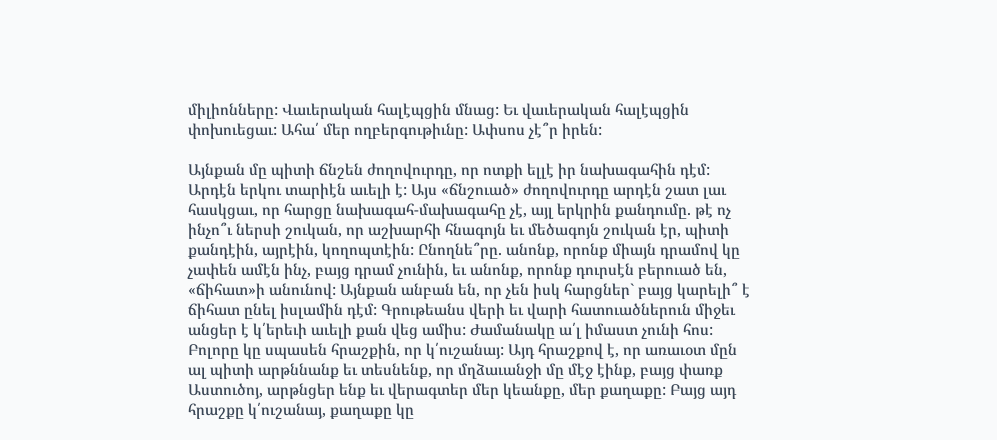միլիոնները: Վաւերական հալէպցին մնաց: Եւ վաւերական հալէպցին փոխուեցաւ: Ահա՛ մեր ողբերգութիւնը: Ափսոս չէ՞ր իրեն:

Այնքան մը պիտի ճնշեն ժողովուրդը, որ ոտքի ելլէ իր նախագահին դէմ: Արդէն երկու տարիէն աւելի է: Այս «ճնշուած» ժողովուրդը արդէն շատ լաւ հասկցաւ, որ հարցը նախագահ-մախագահը չէ, այլ երկրին քանդումը. թէ ոչ ինչո՞ւ ներսի շուկան, որ աշխարհի հնագոյն եւ մեծագոյն շուկան էր, պիտի քանդէին, այրէին, կողոպտէին: Ընողնե՞րը. անոնք, որոնք միայն դրամով կը չափեն ամէն ինչ, բայց դրամ չունին, եւ անոնք, որոնք դուրսէն բերուած են, «ճիհատ»ի անունով: Այնքան անբան են, որ չեն իսկ հարցներ` բայց կարելի՞ է ճիհատ ընել իսլամին դէմ: Գրութեանս վերի եւ վարի հատուածներուն միջեւ անցեր է կ՛երեւի աւելի քան վեց ամիս: Ժամանակը ա՛լ իմաստ չունի հոս: Բոլորը կը սպասեն հրաշքին, որ կ՛ուշանայ: Այդ հրաշքով է, որ առաւօտ մըն ալ պիտի արթննանք եւ տեսնենք, որ մղձաւանջի մը մէջ էինք, բայց փառք Աստուծոյ, արթնցեր ենք եւ վերագտեր մեր կեանքը, մեր քաղաքը: Բայց այդ հրաշքը կ՛ուշանայ, քաղաքը կը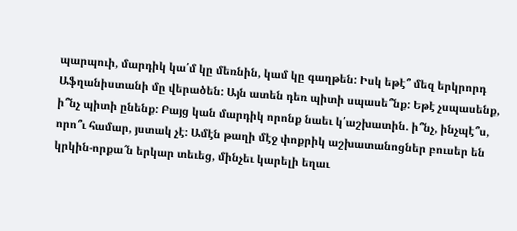պարպուի, մարդիկ կա՛մ կը մեռնին, կամ կը գաղթեն: Իսկ եթէ՞ մեզ երկրորդ Աֆղանիստանի մը վերածեն: Այն ատեն դեռ պիտի սպասե՞նք: Եթէ չսպասենք, ի՞նչ պիտի ընենք: Բայց կան մարդիկ որոնք նաեւ կ՛աշխատին. ի՞նչ, ինչպէ՞ս, որո՞ւ համար, յստակ չէ: Ամէն թաղի մէջ փոքրիկ աշխատանոցներ բուսեր են կրկին-որքա՜ն երկար տեւեց, մինչեւ կարելի եղաւ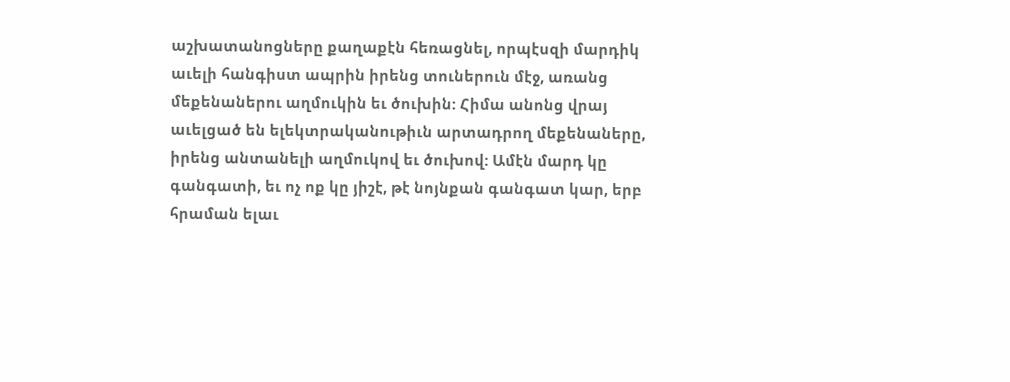աշխատանոցները քաղաքէն հեռացնել, որպէսզի մարդիկ աւելի հանգիստ ապրին իրենց տուներուն մէջ, առանց մեքենաներու աղմուկին եւ ծուխին: Հիմա անոնց վրայ աւելցած են ելեկտրականութիւն արտադրող մեքենաները, իրենց անտանելի աղմուկով եւ ծուխով: Ամէն մարդ կը գանգատի, եւ ոչ ոք կը յիշէ, թէ նոյնքան գանգատ կար, երբ հրաման ելաւ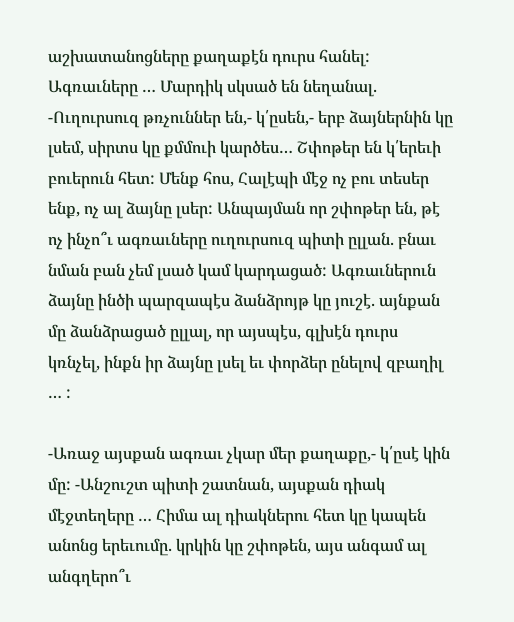աշխատանոցները քաղաքէն դուրս հանել:
Ագռաւները … Մարդիկ սկսած են նեղանալ. -Ուղուրսուզ թռչուններ են,- կ՛ըսեն,- երբ ձայներնին կը լսեմ, սիրտս կը քմմուի կարծես… Շփոթեր են կ՛երեւի բուերուն հետ: Մենք հոս, Հալէպի մէջ ոչ բու տեսեր ենք, ոչ ալ ձայնը լսեր: Անպայման որ շփոթեր են, թէ ոչ ինչո՞ւ ագռաւները ուղուրսուզ պիտի ըլլան. բնաւ նման բան չեմ լսած կամ կարդացած: Ագռաւներուն ձայնը ինծի պարզապէս ձանձրոյթ կը յուշէ. այնքան մը ձանձրացած ըլլալ, որ այսպէս, գլխէն դուրս կռնչել, ինքն իր ձայնը լսել եւ փորձեր ընելով զբաղիլ … :

-Առաջ այսքան ագռաւ չկար մեր քաղաքը,- կ՛ըսէ կին մը: -Անշուշտ պիտի շատնան, այսքան դիակ մէջտեղերը … Հիմա ալ դիակներու հետ կը կապեն անոնց երեւումը. կրկին կը շփոթեն, այս անգամ ալ անգղերո՞ւ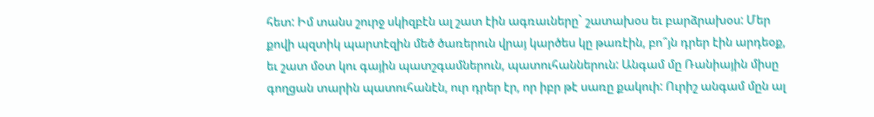հետ: Իմ տանս շուրջ սկիզբէն ալ շատ էին ագռաւները` շատախօս եւ բարձրախօս: Մեր քովի պզտիկ պարտէզին մեծ ծառերուն վրայ կարծես կը թառէին, բո՞յն դրեր էին արդեօք, եւ շատ մօտ կու գային պատշգամներուն, պատուհաններուն: Անգամ մը Ռանիային միսը գողցան տարին պատուհանէն, ուր դրեր էր, որ իբր թէ սառը քակուի: Ուրիշ անգամ մըն ալ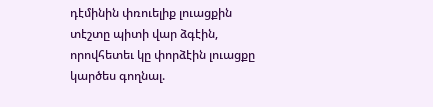դէմինին փռուելիք լուացքին տէշտը պիտի վար ձգէին, որովհետեւ կը փորձէին լուացքը կարծես գողնալ.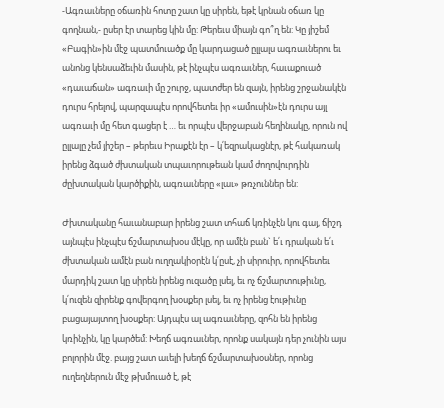-Ագռաւները օճառին հոտը շատ կը սիրեն, եթէ կրնան օճառ կը գողնան,- ըսեր էր տարեց կին մը: Թերեւս միայն գո՞ղ են: Կը յիշեմ «Բագին»ին մէջ պատմուածք մը կարդացած ըլլալս ագռաւներու եւ անոնց կենսաձեւին մասին, թէ ինչպէս ագռաւներ, հաւաքուած «դաւաճան» ագռաւի մը շուրջ, պատժեր են զայն, իրենց շրջանակէն դուրս հրելով, պարզապէս որովհետեւ իր «ամուսին»էն դուրս այլ ագռաւի մը հետ գացեր է … եւ որպէս վերջաբան հեղինակը, որուն ով ըլլալը չեմ յիշեր – թերեւս Իրաքէն էր – կ՛եզրակացնէր, թէ հակառակ իրենց ձգած ժխտական տպաւորութեան կամ ժողովուրդին ժըխտական կարծիքին, ագռաւները «լաւ» թռչուններ են:

Ժխտականը հաւանաբար իրենց շատ տհաճ կռինչէն կու գայ, ճիշդ այնպէս ինչպէս ճշմարտախօս մէկը, որ ամէն բան` ե՛ւ դրական ե՛ւ ժխտական ամէն բան ուղղակիօրէն կ՛ըսէ, չի սիրուիր, որովհետեւ մարդիկ շատ կը սիրեն իրենց ուզածը լսել, եւ ոչ ճշմարտութիւնը, կ՛ուզեն զիրենք գովերգող խօսքեր լսել, եւ ոչ իրենց էութիւնը բացայայտող խօսքեր: Այդպէս ալ ագռաւները, զոհն են իրենց կռինչին, կը կարծեմ: Խեղճ ագռաւներ, որոնք սակայն դեր չունին այս բոլորին մէջ. բայց շատ աւելի խեղճ ճշմարտախօսներ, որոնց ուղեղներուն մէջ թխմուած է, թէ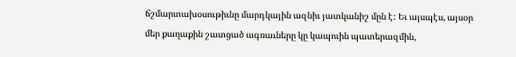ճշմարտախօսութիւնը մարդկային ազնիւ յատկանիշ մըն է: Եւ այսպէս, այսօր մեր քաղաքին շատցած ագռաւները կը կապուին պատերազմին,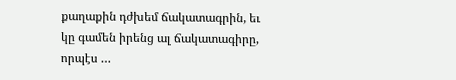քաղաքին դժխեմ ճակատագրին, եւ կը գամեն իրենց ալ ճակատագիրը, որպէս …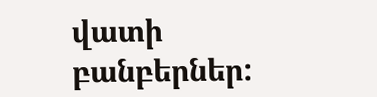վատի բանբերներ: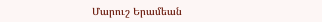Մարուշ Երամեան